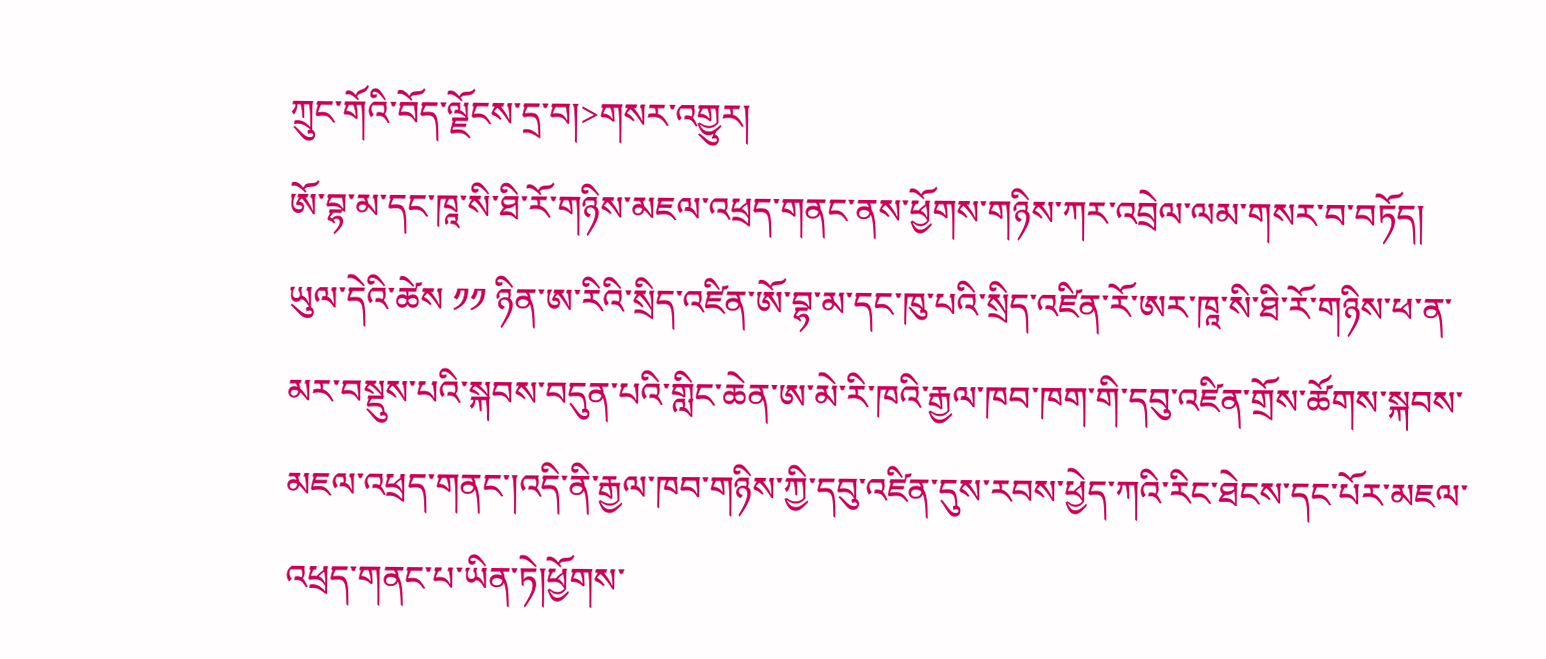ཀྲུང་གོའི་བོད་ལྗོངས་དྲ་བ།>གསར་འགྱུར།
ཨོ་བྷ་མ་དང་ཁཱ་སི་ཐི་རོ་གཉིས་མཇལ་འཕྲད་གནང་ནས་ཕྱོགས་གཉིས་ཀར་འབྲེལ་ལམ་གསར་བ་བཏོད།
ཡུལ་དེའི་ཚེས ༡༡ ཉིན་ཨ་རིའི་སྲིད་འཛིན་ཨོ་བྷ་མ་དང་ཁུ་པའི་སྲིད་འཛིན་རོ་ཨར་ཁཱ་སི་ཐི་རོ་གཉིས་ཕ་ན་མར་བསྡུས་པའི་སྐབས་བདུན་པའི་གླིང་ཆེན་ཨ་མེ་རི་ཁའི་རྒྱལ་ཁབ་ཁག་གི་དབུ་འཛིན་གྲོས་ཚོགས་སྐབས་མཇལ་འཕྲད་གནང་།འདི་ནི་རྒྱལ་ཁབ་གཉིས་ཀྱི་དབུ་འཛིན་དུས་རབས་ཕྱེད་ཀའི་རིང་ཐེངས་དང་པོར་མཇལ་འཕྲད་གནང་པ་ཡིན་ཏེ།ཕྱོགས་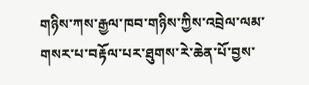གཉིས་ཀས་རྒྱལ་ཁབ་གཉིས་ཀྱིས་འབྲེལ་ལམ་གསར་པ་བརྟོལ་པར་ཐུགས་རེ་ཆེན་པོ་བྱས་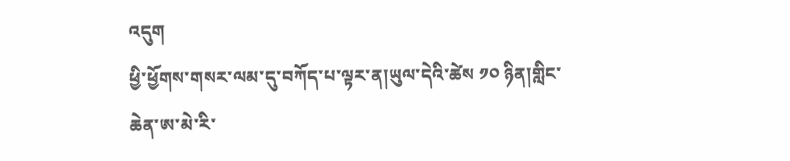འདུག
ཕྱི་ཕྱོགས་གསར་ལམ་དུ་བཀོད་པ་ལྟར་ན།ཡུལ་དེའི་ཚེས ༡༠ ཉིན།གླིང་ཆེན་ཨ་མེ་རི་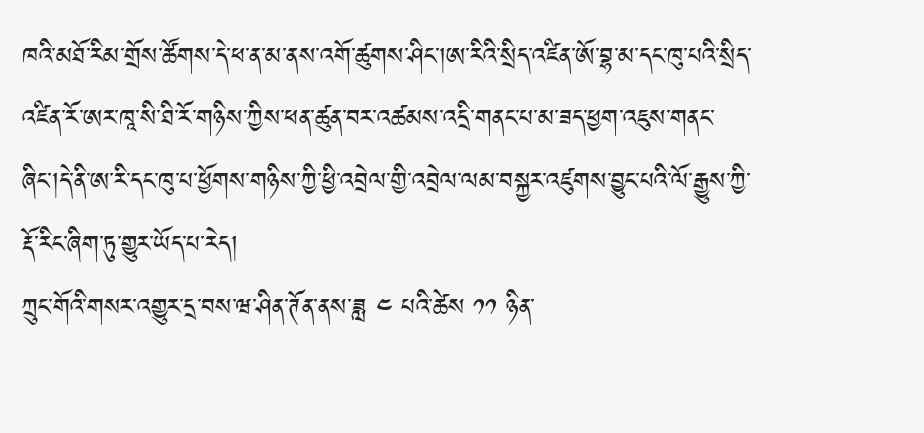ཁའི་མཐོ་རིམ་གྲོས་ཚོགས་དེ་ཕ་ན་མ་ནས་འགོ་ཚུགས་ཤིང་།ཨ་རིའི་སྲིད་འཛིན་ཨོ་བྷ་མ་དང་ཁུ་པའི་སྲིད་འཛིན་རོ་ཨར་ཁཱ་སི་ཐི་རོ་གཉིས་ཀྱིས་ཕན་ཚུན་བར་འཚམས་འདྲི་གནང་པ་མ་ཟད་ཕྱག་འཇུས་གནང་ཞིང་།དེ་ནི་ཨ་རི་དང་ཁུ་པ་ཕྱོགས་གཉིས་ཀྱི་ཕྱི་འབྲེལ་གྱི་འབྲེལ་ལམ་བསྐྱར་འཛུགས་བྱུང་པའི་ལོ་རྒྱུས་ཀྱི་རྡོ་རིང་ཞིག་ཏུ་གྱུར་ཡོད་པ་རེད།
ཀྲུང་གོའི་གསར་འགྱུར་དྲ་བས་ཝ་ཤིན་ཊོན་ནས་ཟླ ༤ པའི་ཚེས ༡༡ ཉིན་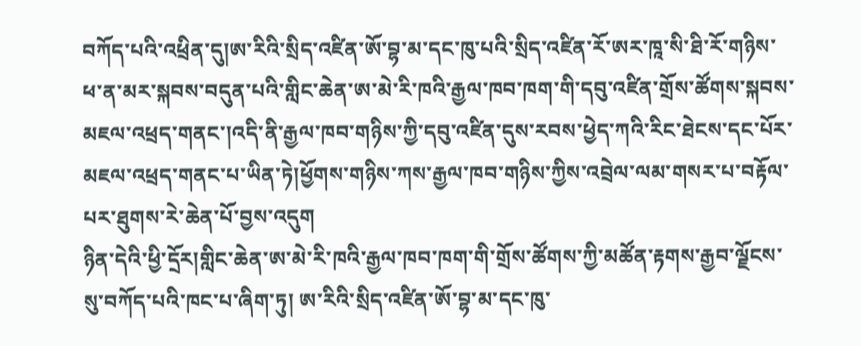བཀོད་པའི་འཕྲིན་དུ།ཨ་རིའི་སྲིད་འཛིན་ཨོ་བྷ་མ་དང་ཁུ་པའི་སྲིད་འཛིན་རོ་ཨར་ཁཱ་སི་ཐི་རོ་གཉིས་ཕ་ན་མར་སྐབས་བདུན་པའི་གླིང་ཆེན་ཨ་མེ་རི་ཁའི་རྒྱལ་ཁབ་ཁག་གི་དབུ་འཛིན་གྲོས་ཚོགས་སྐབས་མཇལ་འཕྲད་གནང་།འདི་ནི་རྒྱལ་ཁབ་གཉིས་ཀྱི་དབུ་འཛིན་དུས་རབས་ཕྱེད་ཀའི་རིང་ཐེངས་དང་པོར་མཇལ་འཕྲད་གནང་པ་ཡིན་ཏེ།ཕྱོགས་གཉིས་ཀས་རྒྱལ་ཁབ་གཉིས་ཀྱིས་འབྲེལ་ལམ་གསར་པ་བརྟོལ་པར་ཐུགས་རེ་ཆེན་པོ་བྱས་འདུག
ཉིན་དེའི་ཕྱི་དྲོར།གླིང་ཆེན་ཨ་མེ་རི་ཁའི་རྒྱལ་ཁབ་ཁག་གི་གྲོས་ཚོགས་ཀྱི་མཚོན་རྟགས་རྒྱབ་ལྗོངས་སུ་བཀོད་པའི་ཁང་པ་ཞིག་ཏུ། ཨ་རིའི་སྲིད་འཛིན་ཨོ་བྷ་མ་དང་ཁུ་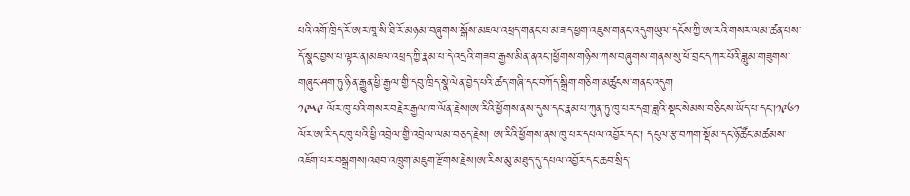པའི་འགོ་ཁྲིད་རོ་ཨར་ཁཱ་སི་ཐི་རོ་མཉམ་བཞུགས་སྒོས་མཇལ་འཕྲད་གནང་པ་མ་ཟད་ཕྱག་འཇུས་གནང་འདུགཡུལ་དངོས་ཀྱི་ཨ་རའི་གསར་ལམ་ཚན་པས་དོ་སྣང་བྱས་པ་ལྟར་ན།མཇལ་འཕྲད་ཀྱི་རྣམ་པ་དེ་འདྲའི་གཟབ་རྒྱས་མིན་ནའང་།ཕྱོགས་གཉིས་ཀས་བཞུགས་གནས་སུ་ཕོ་བྲང་དཀར་པོའི་ཟླུམ་གཟུགས་གཞུང་ཤག་ཏུ་ཉིན་རྒྱུན་ཕྱི་རྒྱལ་གྱི་དབུ་ཁྲིད་སྣེ་ལེན་བྱེད་པའི་ཚད་གཞི་དང་བཀོད་སྒྲིག་གཅིག་མཚུངས་གནང་འདུག
༡༩༥༩ ལོར་ཁུ་པའི་གསར་བརྗེར་རྒྱལ་ཁ་ལོན་རྗེས།ཨ་རིའི་ཕྱོགས་ནས་དུས་དང་རྣམ་པ་ཀུན་ཏུ་ཁུ་པར་དགྲ་ཟླའི་སྡང་སེམས་བཅིངས་ཡོད་པ་དང་།༡༩༦༡ ལོར་ཨ་རི་དང་ཁུ་པའི་ཕྱི་འབྲེལ་གྱི་འབྲེལ་ལམ་བཅད་རྗེས། ཨ་རིའི་ཕྱོགས་ནས་ཁུ་པར་དཔལ་འབྱོར་དང་། དངུལ་རྩ་བཀག་སྡོམ་དང་ཉོ་ཚོང་མཚམས་འཇོག་པར་བསྒྲགས།འཐབ་འཁྲུག་མཇུག་རྫོགས་རྗེས།ཨ་རིས་མུ་མཐུད་དུ་དཔལ་འབྱོར་དང་ཆབ་སྲིད་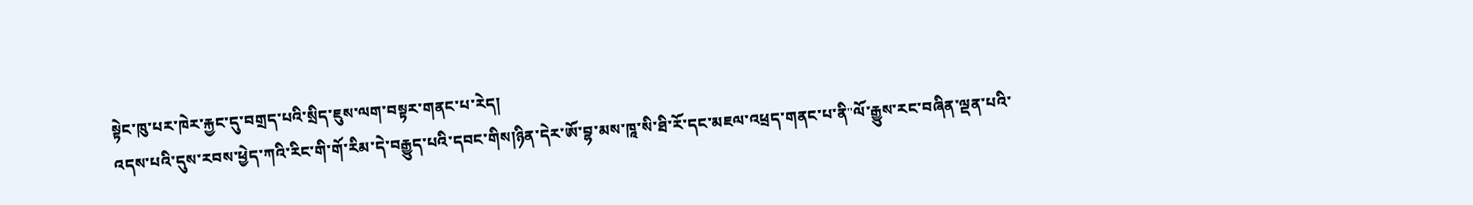སྟེང་ཁུ་པར་ཁེར་རྐྱང་དུ་བགྲད་པའི་སྲིད་ཇུས་ལག་བསྟར་གནང་པ་རེད།
འདས་པའི་དུས་རབས་ཕྱེད་ཀའི་རིང་གི་གོ་རིམ་དེ་བརྒྱུད་པའི་དབང་གིས།ཉིན་དེར་ཨོ་བྷ་མས་ཁཱ་སི་ཐི་རོ་དང་མཇལ་འཕྲད་གནང་པ་ནི"ལོ་རྒྱུས་རང་བཞིན་ལྡན་པའི་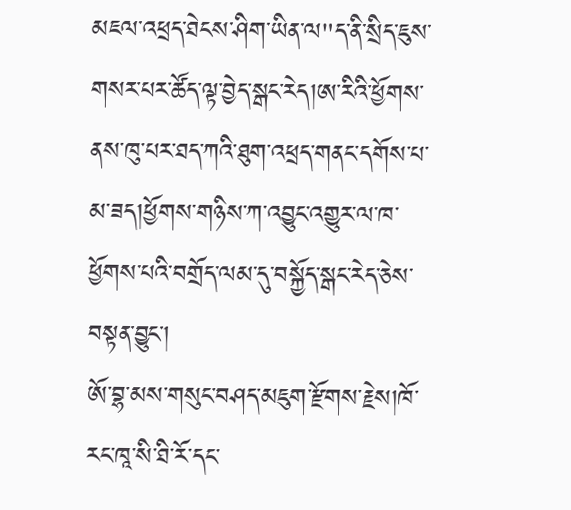མཇལ་འཕྲད་ཐེངས་ཤིག་ཡིན་ལ"ད་ནི་སྲིད་ཇུས་གསར་པར་ཚོད་ལྟ་བྱེད་སྒང་རེད།ཨ་རིའི་ཕྱོགས་ནས་ཁུ་པར་ཐད་ཀའི་ཐུག་འཕྲད་གནང་དགོས་པ་མ་ཟད།ཕྱོགས་གཉིས་ཀ་འབྱུང་འགྱུར་ལ་ཁ་ཕྱོགས་པའི་བགྲོད་ལམ་དུ་བསྐྱོད་སྒང་རེད་ཅེས་བསྟན་བྱུང་།
ཨོ་བྷ་མས་གསུང་བཤད་མཇུག་རྫོགས་རྗེས།ཁོ་རང་ཁཱ་སི་ཐི་རོ་དང་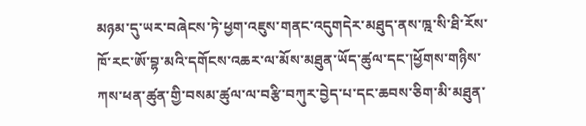མཉམ་དུ་ཡར་བཞེངས་ཏེ་ཕྱག་འཇུས་གནང་འདུགདེར་མཐུད་ནས་ཁྰ་སི་ཐི་རོས་ཁོ་རང་ཨོ་བྷ་མའི་དགོངས་འཆར་ལ་མོས་མཐུན་ཡོད་ཚུལ་དང་།ཕྱོགས་གཉིས་ཀས་ཕན་ཚུན་གྱི་བསམ་ཚུལ་ལ་བརྩི་བཀུར་བྱེད་པ་དང་ཆབས་ཅིག་མི་མཐུན་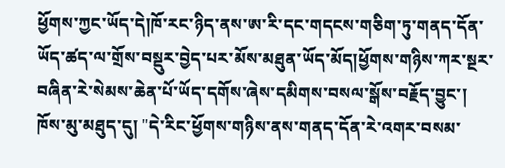ཕྱོགས་ཀྱང་ཡོད་དེ།ཁོ་རང་ཉིད་ནས་ཨ་རི་དང་གདངས་གཅིག་ཏུ་གནད་དོན་ཡོད་ཚད་ལ་གྲོས་བསྡུར་བྱེད་པར་མོས་མཐུན་ཡོད་མོད།ཕྱོགས་གཉིས་ཀར་སྔར་བཞིན་རེ་སེམས་ཆེན་པོ་ཡོད་དགོས་ཞེས་དམིགས་བསལ་སྒོས་བརྗོད་བྱུང་།
ཁོས་མུ་མཐུད་དུ། "དེ་རིང་ཕྱོགས་གཉིས་ནས་གནད་དོན་རེ་འགར་བསམ་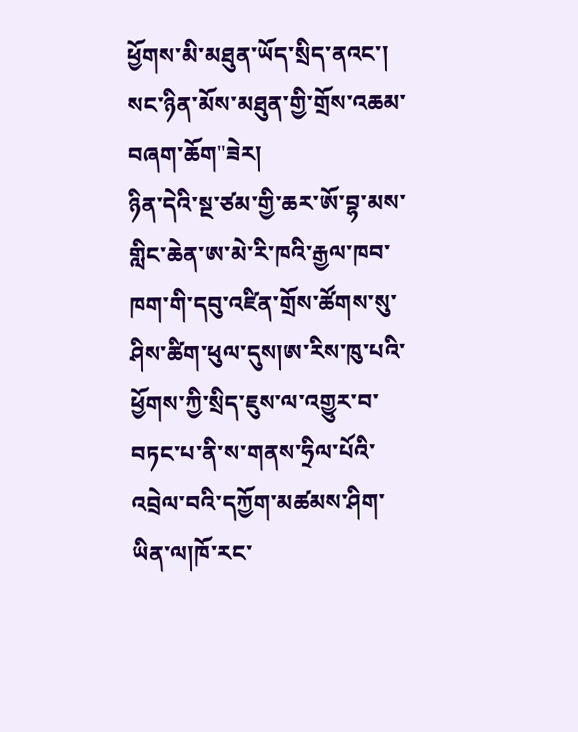ཕྱོགས་མི་མཐུན་ཡོད་སྲིད་ནའང་། སང་ཉིན་མོས་མཐུན་གྱི་གྲོས་འཆམ་བཞག་ཆོག"ཟེར།
ཉིན་དེའི་སྔ་ཙམ་གྱི་ཆར་ཨོ་བྷ་མས་གླིང་ཆེན་ཨ་མེ་རི་ཁའི་རྒྱལ་ཁབ་ཁག་གི་དབུ་འཛིན་གྲོས་ཚོགས་སུ་ཤིས་ཚིག་ཕུལ་དུས།ཨ་རིས་ཁུ་པའི་ཕྱོགས་ཀྱི་སྲིད་ཇུས་ལ་འགྱུར་བ་བཏང་པ་ནི་ས་གནས་ཧྲིལ་པོའི་འབྲེལ་བའི་དཀྱོག་མཚམས་ཤིག་ཡིན་ལ།ཁོ་རང་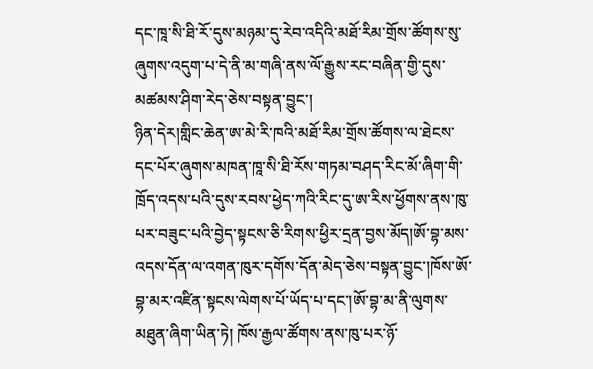དང་ཁཱ་སི་ཐི་རོ་དུས་མཉམ་དུ་རེབ་འདིའི་མཐོ་རིམ་གྲོས་ཚོགས་སུ་ཞུགས་འདུག་པ་དེ་ནི་མ་གཞི་ནས་ལོ་རྒྱུས་རང་བཞིན་གྱི་དུས་མཚམས་ཤིག་རེད་ཅེས་བསྟན་བྱུང་།
ཉིན་དེར།གླིང་ཆེན་ཨ་མེ་རི་ཁའི་མཐོ་རིམ་གྲོས་ཚོགས་ལ་ཐེངས་དང་པོར་ཞུགས་མཁན་ཁཱ་སི་ཐི་རོས་གཏམ་བཤད་རིང་མོ་ཞིག་གི་ཁྲོད་འདས་པའི་དུས་རབས་ཕྱེད་ཀའི་རིང་དུ་ཨ་རིས་ཕྱོགས་ནས་ཁུ་པར་བཟུང་པའི་བྱེད་སྟངས་ཅི་རིགས་ཕྱིར་དྲན་བྱས་མོད།ཨོ་བྷ་མས་འདས་དོན་ལ་འགན་ཁུར་དགོས་དོན་མེད་ཅེས་བསྟན་བྱུང་།ཁོས་ཨོ་བྷ་མར་འཛིན་སྟངས་ལེགས་པོ་ཡོད་པ་དང་།ཨོ་བྷ་མ་ནི་ལུགས་མཐུན་ཞིག་ཡིན་ཏེ། ཁོས་རྒྱལ་ཚོགས་ནས་ཁུ་པར་ཉོ་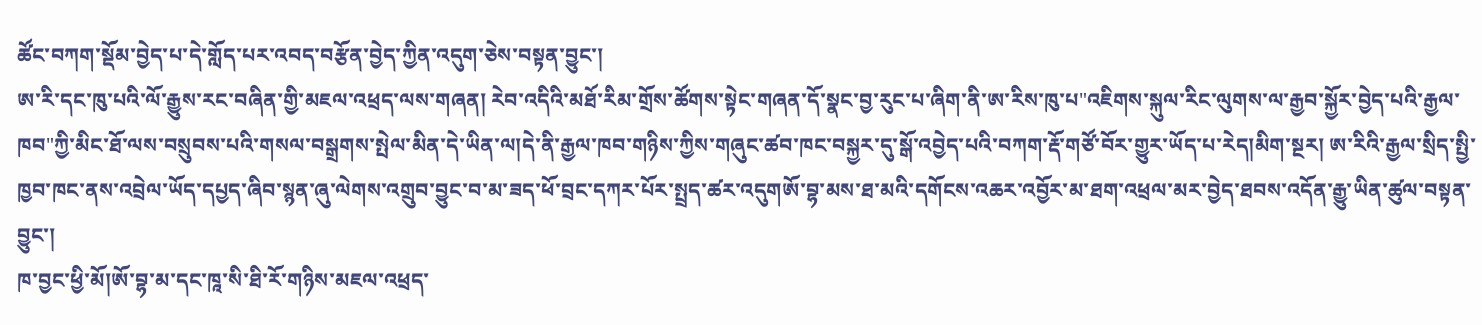ཚོང་བཀག་སྡོམ་བྱེད་པ་དེ་གློད་པར་འབད་བརྩོན་བྱེད་ཀྱིན་འདུག་ཅེས་བསྟན་བྱུང་།
ཨ་རི་དང་ཁུ་པའི་ལོ་རྒྱུས་རང་བཞིན་གྱི་མཇལ་འཕྲད་ལས་གཞན། རེབ་འདིའི་མཐོ་རིམ་གྲོས་ཚོགས་སྟེང་གཞན་དོ་སྣང་བྱ་རུང་པ་ཞིག་ནི་ཨ་རིས་ཁུ་པ"འཇིགས་སྐུལ་རིང་ལུགས་ལ་རྒྱབ་སྐྱོར་བྱེད་པའི་རྒྱལ་ཁབ"ཀྱི་མིང་ཐོ་ལས་བསྲུབས་པའི་གསལ་བསྒྲགས་སྤེལ་མིན་དེ་ཡིན་ལ།དེ་ནི་རྒྱལ་ཁབ་གཉིས་ཀྱིས་གཞུང་ཚབ་ཁང་བསྐྱར་དུ་སྒོ་འབྱེད་པའི་བཀག་རྡོ་གཙོ་བོར་གྱུར་ཡོད་པ་རེད།མིག་སྔར། ཨ་རིའི་རྒྱལ་སྲིད་སྤྱི་ཁྱབ་ཁང་ནས་འབྲེལ་ཡོད་དཔྱད་ཞིབ་སྙན་ཞུ་ལེགས་འགྲུབ་བྱུང་བ་མ་ཟད་ཕོ་བྲང་དཀར་པོར་སྤྲད་ཚར་འདུགཨོ་བྷ་མས་ཐ་མའི་དགོངས་འཆར་འབྱོར་མ་ཐག་འཕྲལ་མར་བྱེད་ཐབས་འདོན་རྒྱུ་ཡིན་ཚུལ་བསྟན་བྱུང་།
ཁ་བྱང་ཕྱི་མོ།ཨོ་བྷ་མ་དང་ཁཱ་སི་ཐི་རོ་གཉིས་མཇལ་འཕྲད་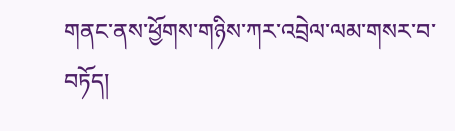གནང་ནས་ཕྱོགས་གཉིས་ཀར་འབྲེལ་ལམ་གསར་བ་བཏོད།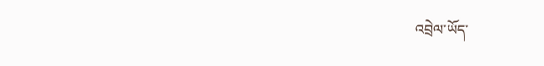འབྲེལ་ཡོད་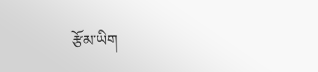རྩོམ་ཡིག